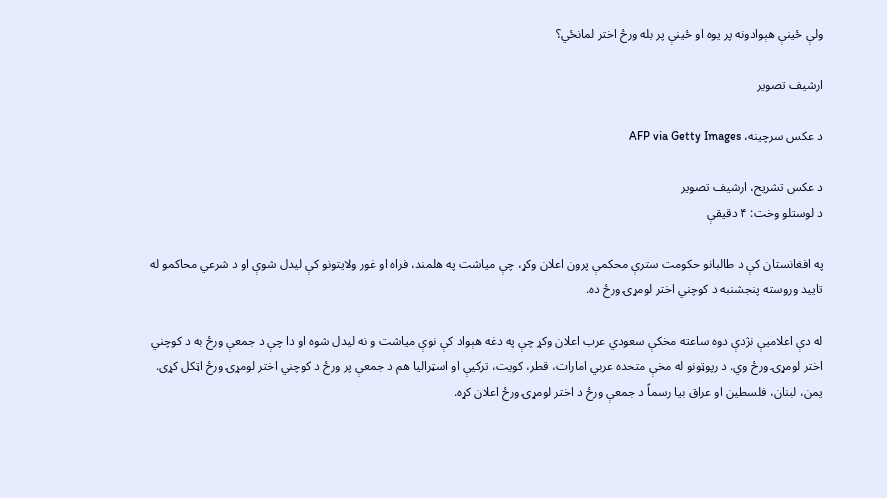ولې ځینې هېوادونه پر یوه او ځینې پر بله ورځ اختر لمانځي؟

ارشیف تصویر

د عکس سرچینه، AFP via Getty Images

د عکس تشریح، ارشیف تصویر
د لوستلو وخت: ۴ دقیقې

په افغانستان کې د طالبانو حکومت سترې محکمې پرون اعلان وکړ، چې میاشت په هلمند، فراه او غور ولایتونو کې لیدل شوې او د شرعي محاکمو له تایید وروسته پنجشنبه د کوچني اختر لومړۍ ورځ ده.

له دې اعلامیې نژدې دوه ساعته مخکې سعودي عرب اعلان وکړ چې په دغه هېواد کې نوې میاشت و نه لیدل شوه او دا چې د جمعې ورځ به د کوچني اختر لومړۍ ورځ وي. د رپوټونو له مخې متحده عربي امارات، قطر، کویت، ترکیې او اسټرالیا هم د جمعې پر ورځ د کوچني اختر لومړۍ ورځ اټکل کړی. یمن، لبنان، فلسطین او عراق بیا رسماً د جمعې ورځ د اختر لومړۍ ورځ اعلان کړه.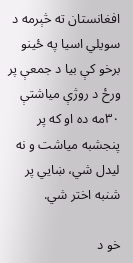افغانستان ته څېرمه د سویلي اسیا په ځینو برخو کې بیا د جمعې پر ورځ د روژې میاشتې ۳۰مه ده او که پر پنجشبه میاشت و نه لیدل شي، ښايي پر شنبه اختر شي.

خو د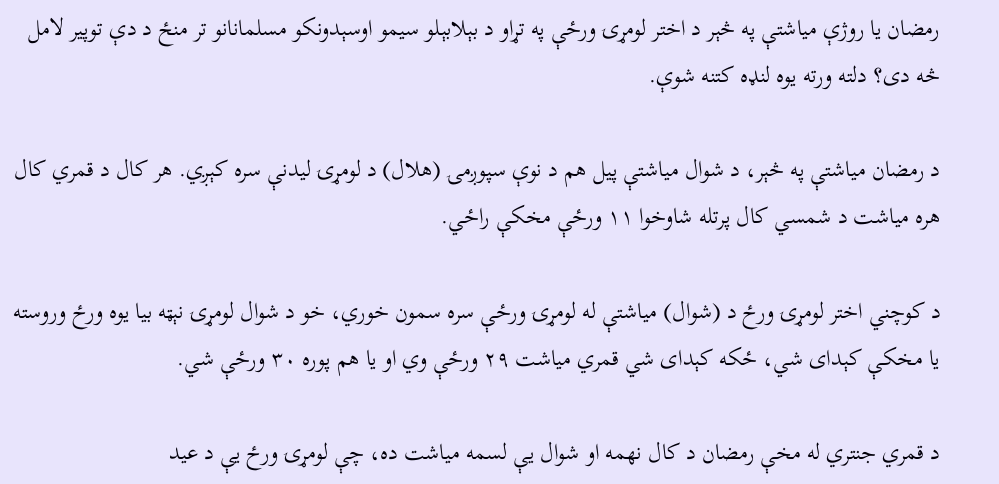رمضان یا روژې میاشتې په څېر د اختر لومړۍ ورځې په تړاو د بېلابېلو سیمو اوسېدونکو مسلمانانو تر منځ د دې توپیر لامل څه دی؟ دلته ورته یوه لنډه کتنه شوې.

د رمضان میاشتې په څېر، د شوال میاشتې پیل هم د نوې سپوږمۍ (هلال) د لومړۍ لیدنې سره کېږي. هر کال د قمري کال هره میاشت د شمسي کال پرتله شاوخوا ۱۱ ورځې مخکې راځي.

د کوچني اختر لومړۍ ورځ د (شوال) میاشتې له لومړۍ ورځې سره سمون خوري، خو د شوال لومړۍ نېټه بیا یوه ورځ وروسته یا مخکې کېدای شي، ځکه کېدای شي قمري میاشت ۲۹ ورځې وي او یا هم پوره ۳۰ ورځې شي.

د قمري جنتري له مخې رمضان د کال نهمه او شوال یې لسمه میاشت ده، چې لومړۍ ورځ یې د عید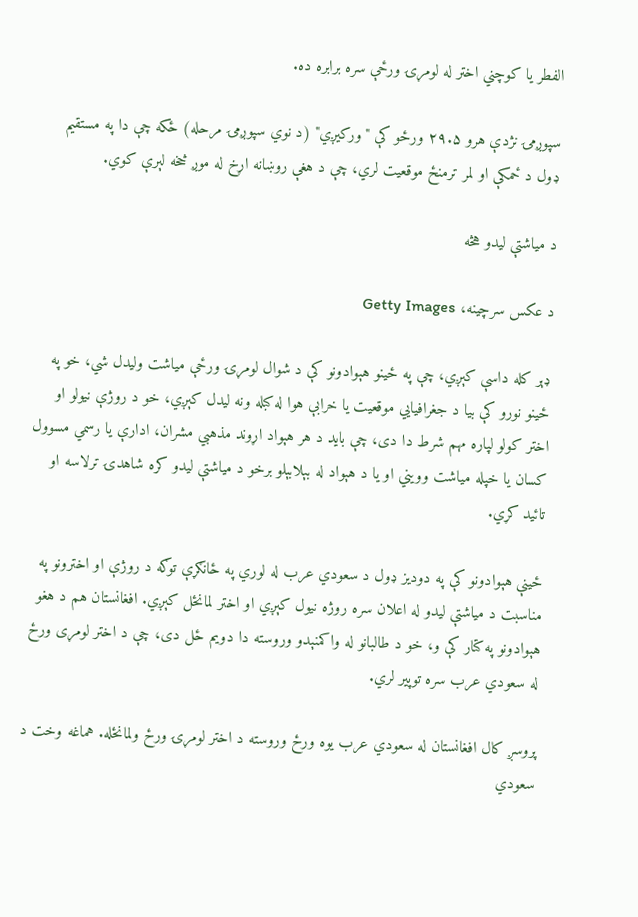الفطر یا کوچني اختر له لومړۍ ورځې سره برابره ده.

سپوږمۍ نژدې هرو ۲۹.۵ ورځو کې "ورکیږي" (د نوي سپوږمۍ مرحله) ځکه چې دا په مستقیم ډول د ځمکې او لمر ترمنځ موقعیت لري، چې د هغې روښانه اړخ له موږ څخه لېرې کوي.

د میاشتې لیدو هڅه

د عکس سرچینه، Getty Images

ډېر کله داسې کېږي، چې په ځينو هېوادونو کې د شوال لومړۍ ورځې میاشت ولیدل شي، خو په ځینو نورو کې بیا د جغرافیايي موقعیت یا خرابې هوا له کبله ونه لیدل کېږي، خو د روژې نیولو او اختر کولو لپاره مهم شرط دا دی، چې باید د هر هېواد اړوند مذهبي مشران، ادارې یا رسمي مسوول کسان یا خپله میاشت وویني او یا د هېواد له بېلابېلو برخو د میاشتې لیدو کره شاهدۍ ترلاسه او تائید کړي.

ځینې هېوادونو کې په دودیز ډول د سعودي عرب له لوري په ځانګړې توګه د روژې او اخترونو په مناسبت د میاشتې لیدو له اعلان سره روژه نیول کېږي او اختر لمانځل کېږي. افغانستان هم د هغو هېوادونو په کتار کې و، خو د طالبانو له واکمنېدو وروسته دا دویم ځل دی، چې د اختر لومړی ورځ له سعودي عرب سره توپیر لري.

پروسږ کال افغانستان له سعودي عرب یوه ورځ وروسته د اختر لومړۍ ورځ ولمانځله. هماغه وخت د سعودي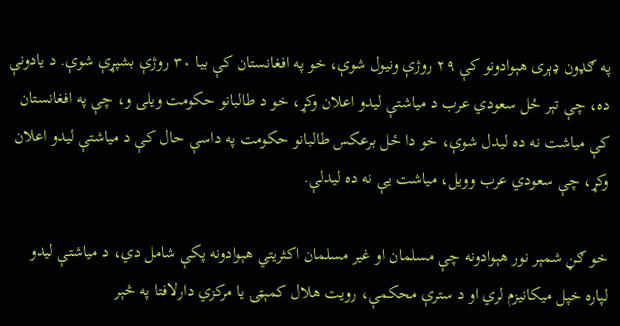په ګډون ډېری هېوادونو کې ۲۹ روژې ونیول شوې، خو په افغانستان کې بیا ۳۰ روژې بشپړې شوې. د یادونې ده، چې تېر ځل سعودي عرب د میاشتې لیدو اعلان وکړ، خو د طالبانو حکومت ویلی و، چې په افغانستان کې میاشت نه ده لیدل شوې، خو دا ځل برعکس طالبانو حکومت په داسې حال کې د میاشتې لیدو اعلان وکړ، چې سعودي عرب وویل، میاشت یې نه ده لیدلې.

خو ګڼ شمېر نور هېوادونه چې مسلمان او غیر مسلمان اکثریتي هېوادونه پکې شامل دي، د میاشتې لیدو لپاره خپل میکانیزم لري او د سترې محکمې، رویت هلال کمېټۍ یا مرکزي دارلافتا په څېر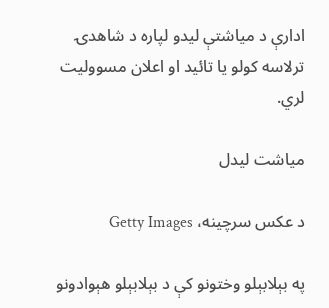ادارې د میاشتې لیدو لپاره د شاهدۍ ترلاسه کولو یا تائید او اعلان مسوولیت لري.

میاشت لیدل

د عکس سرچینه، Getty Images

په بېلابېلو وختونو کې د بېلابېلو هېوادونو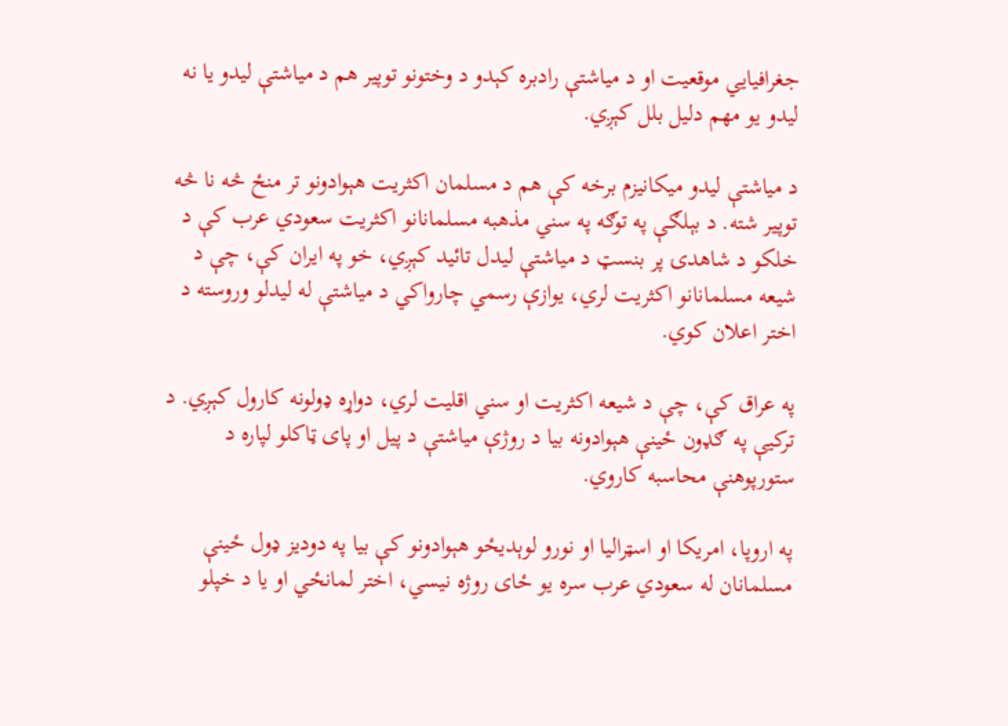جغرافیايي موقعیت او د میاشتې رادبره کېدو د وختونو توپیر هم د میاشتې لیدو یا نه لیدو یو مهم دلیل بلل کېږي.

د میاشتې لیدو میکانیزم برخه کې هم د مسلمان اکثریت هېوادونو تر منځ څه نا څه توپیر شته. د بېلګې په توګه په سني مذهبه مسلمانانو اکثریت سعودي عرب کې د خلکو د شاهدۍ پر بنسټ د میاشتې لیدل تائید کېږي، خو په ایران کې، چې د شیعه مسلمانانو اکثریت لري، یوازې رسمي چارواکي د میاشتې له لیدلو وروسته د اختر اعلان کوي.

په عراق کې، چې د شیعه اکثریت او سني اقلیت لري، دواړه ډولونه کارول کېږي. د ترکیې په ګډون ځینې هېوادونه بیا د روژې میاشتې د پیل او پای ټاکلو لپاره د ستورپوهنې محاسبه کاروي.

په اروپا، امریکا او اسټرالیا او نورو لوېدیځو هېوادونو کې بیا په دودیز ډول ځینې مسلمانان له سعودي عرب سره یو ځای روژه نیسي، اختر لمانځي او یا د خپلو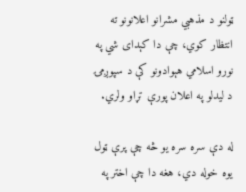ټولنو د مذهبي مشرانو اعلانونو ته انتظار کوي، چې دا کېدای شي په نورو اسلامي هېوادونو کې د سپوږمۍ د لیدلو په اعلان پورې تړاو ولري.

له دې سره سره یو څه چې پرې ټول یوه خوله دي، هغه دا چې اختر په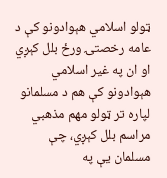ټولو اسلامي هېوادونو کې د عامه رخصتۍ ورځ بلل کېږي او ان په غیر اسلامي هېوادونو کې هم د مسلمانو لپاره تر ټولو مهم مذهبي مراسم بلل کېږي، چې مسلمان یې په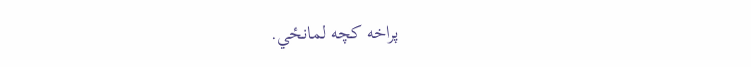پراخه کچه لمانځي.